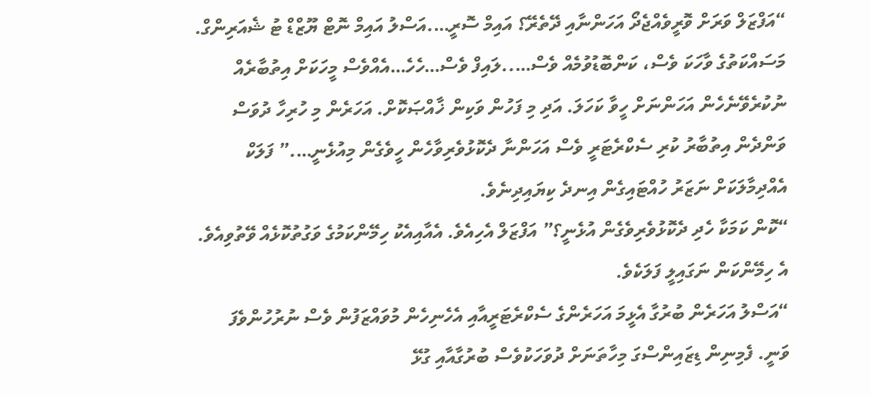“އަފްޒަލް ވަރަށް ވޮރީވެއްޖެދޯ އަހަންނާއި ދޭތެރޭ؟ އައިމް ސޮރީ….އަސްލު އައިމް ނޮޓް ޔޫޒްޑް ޓު ޝެއަރިންގް. މަސައްކަތުގެ ވާހަކަ ވެސް، ކަންބޮޑުވުމެއް ވެސް…..ލައިފް ވެސް…ހެހެ…އެއްވެސް މީހަކަށް އިތުބާރެއް ނުކުރެވޭނެހެން އަހަންނަށް ހީވާ ކަހަލަ. އަދި މި ފަހުން ވަކިން ޚާއްޞަކޮށް. އަހަރެން މި ހުރިހާ ދުވަސް ވަންދެން އިތުބާރު ކުރި ސެކްރެޓަރީ ވެސް އަހަންނާ ދެކޮޅުވެރިވާހެން ހީވެގެން މިއުޅެނީ….” ފަލަކް އެއްދިމާލަކަށް ނަޒަރު ހުއްޓައިގެން އިނދެ ކިޔައިދިނެވެ.
“ކޮން ކަމަކާ ހެދި ދެކޮޅުވެރިވެގެން އުޅެނީ؟” އަފްޒަލް އެހިއެވެ. އެއާއިއެކު ހިމޭންކަމުގެ ވަގުތުކޮޅެއް ވޭތުވިއެވެ. އެ ހިމޭންކަން ނަގައިލީ ފަލަކެވެ.
“އަސްލު އަހަރެން ބުރުގާ އެޅީމަ އަހަރެންގެ ސެކްރެޓަރީއާއި އެހެނިހެން މުވައްޒަފުން ވެސް ނުރުހުންވެފަ ވަނީ. ފެމިނިން ޑިޒައިންސްގަ މިހާތަނަށް ދުވަހަކުވެސް ބުރުގާއާއި ގުޅޭ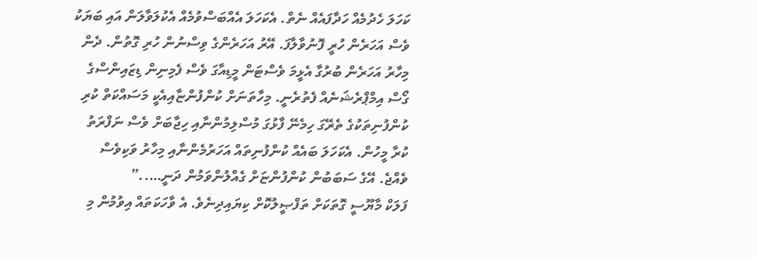ކަހަލަ ހެދުމެއް ހަދާފައެއް ނެތް. އެކަހަލަ އެއްބަސްވުމެއް އެކުލަވާލަން އައި ބަޔަކު ވެސް އަހަރެން ހުރީ ފޮނުވާލާފަ. އޭރު އަހަރެންގެ ވިސްނުން ހުރި ގޮތުން. ދެން މިހާރު އަހަރެން ބުރުގާ އެޅީމަ ވެސްޓަން މީޑިއާގަ ވެސް ފެމިނިން ޑިޒައިންސްގެ ގޯސް އިމްޕްރެޝަނެއް ފެތުރެނީ. މިހާތަނަށް ކުންފުންޏާއިއެކީ މަސައްކަތް ކުރި ކުންފުނިތަކުގެ ތެރޭގަ ހިމެނޭ ފާޅުގަ މުސްލިމުންނާއި ހިޖާބަށް ވެސް ނަފްރަތު ކުރާ މީހުން. އެކަހަލަ ބައެއް ކުންފުނިތައް އަހަރުމެންނާއި މިހާރު ވަކިވެސް ވެއްޖެ. އޭގެ ސަބަބުން ކުންފުންޏަށް ގެއްލުންވަމުން ދަނީ…..”
ފަލަކް މާޔޫސީ ގޮތަކަށް ތަފްޞީލުކޮށް ކިޔައިދިނެވެ. އެ ވާހަކަތައް އިވުމުން މި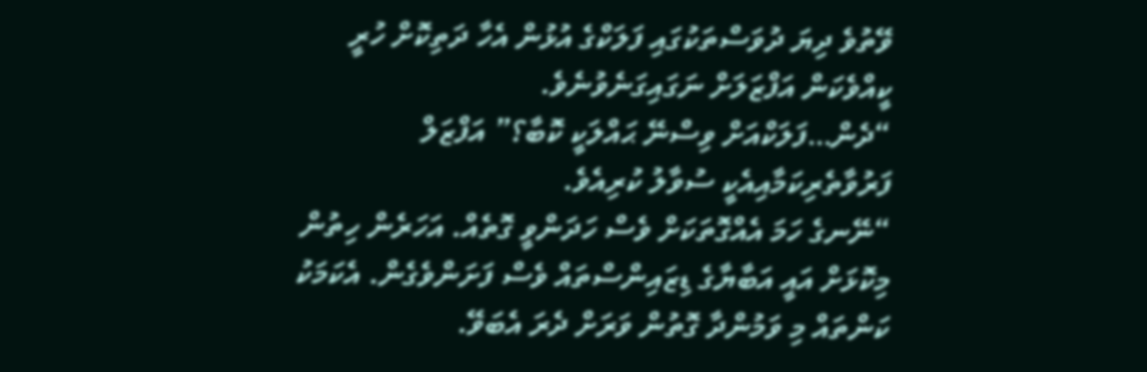ވޭތުވެ ދިޔަ ދުވަސްތަކުގައި ފަލަކްގެ އުޅުން އެހާ ދަތިކޮށް ހުރީ ކީއްވެކަން އަފްޒަލަށް ނަގައިގަނެވުނެވެ.
“ދެން…ފަލަކްއަށް ވިސްނޭ ޙައްލަކީ ކޮބާ؟” އަފްޒަލް ފަރުވާތެރިކަމާއިއެކީ ސުވާލު ކުރިއެވެ.
“ނޭނގެ ހަމަ އެއްގޮތަކަށް ވެސް ހަދަންވީ ގޮތެއް. އަހަރެން ހިތުން މިކޮޅަށް އައީ އަބާޔާގެ ޑިޒައިންސްތައް ވެސް ފަށަންވެގެން. އެކަމަކު ކަންތައް މި ވަމުންދާ ގޮތުން ވަރަށް ދެރަ އެބަވޭ.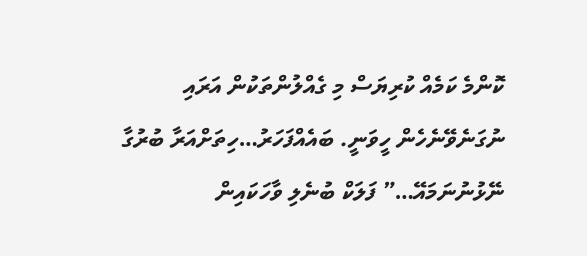ކޮންމެ ކަމެއް ކުރިޔަސް މި ގެއްލުންތަކުން އަރައި ނުގަނެވޭނެހެން ހީވަނީ. ބައެއްފަހަރު…ހިތަށްއަރާ ބުރުގާ ނޭޅުނުނަމައޭ…” ފަލަކް ބުނެލި ވާހަކައިން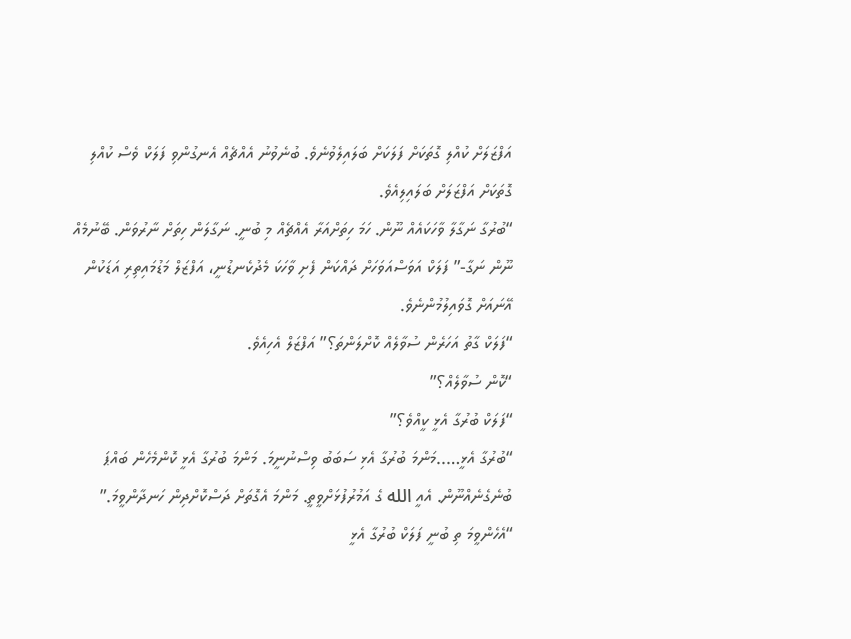އަފްޒަލަށް ކުއްލި ގޮތަކަށް ފަލަކަށް ބަލައިލެވުނެވެ. ބުނެވުނު އެއްޗެއް އެނގުންވި ފަލަކް ވެސް ކުއްލި ގޮތަކަށް އަފްޒަލަށް ބަލައިލިއެވެ.
“ބުރުގާ ނަގާލާ ވާހަކައެއް ނޫން. ހަމަ ހިތަށްއަރާ އެއްޗެއް މި ބުނީ. ނަގާލަން ހިތަށް ނާރުވަން. ބޭނުމެއް ނޫން ނަގާ-” ފަލަކް އަވަސްއަވަހަށް ދައްކަން ފެށި ވާހަކަ މެދުކެނޑުނީ، އަފްޒަލް މަޑުމައިތިރި އަޑަކުން އޭނައަށް ގޮވައިލުމުންނެވެ.
“ފަލަކް ގާތު އަހަރެން ސުވާލެއް ކޮށްލަންތަ؟” އަފްޒަލް އެހިއެވެ.
“ކޮން ސުވާލެއް؟”
“ފަލަކް ބުރުގާ އެޅީ ކީއްވެ؟”
“ބުރުގާ އެޅީ…..މަންމަ ބުރުގާ އެޅި ސަބަބު ވިސްނުނީމަ. މަންމަ ބުރުގާ އެޅީ ކޮންމެހެން ބައްޕަ ބުނެގެނެއްނޫން. އެއީ الله ގެ އަމުރުފުޅަށްވީތީ. މަންމަ އެގޮތަށް ދަސްކޮށްދިން ހަނދާންވީމަ.”
“އެހެންވީމަ ތި ބުނީ ފަލަކް ބުރުގާ އެޅީ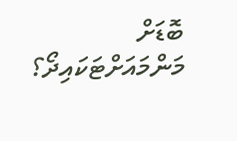ބޮޑަށް މަންމައަށްޓަކައިދޯ؟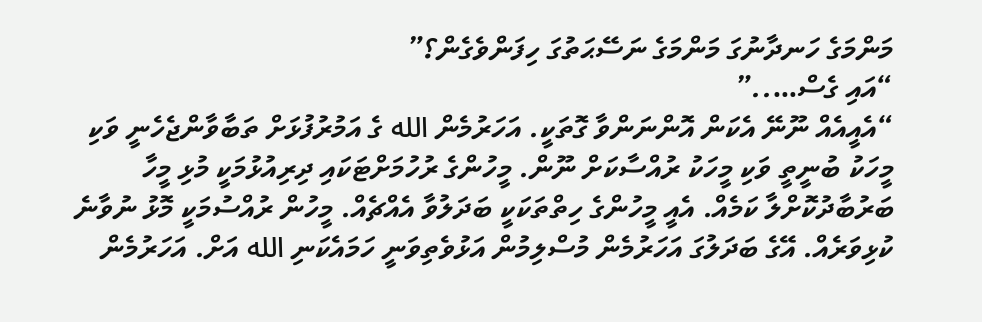މަންމަގެ ހަނދާނުގަ މަންމަގެ ނަސޭޙަތުގަ ހިފަންވެގެން؟”
“އައި ގެސް…..”
“އެއީއެއް ނޫނޭ އެކަން އޮންނަންވާ ގޮތަކީ. އަހަރުމެން الله ގެ އަމުރުފުޅަށް ތަބާވާންޖެހެނީ ވަކި މީހަކު ބުނީތީ ވަކި މީހަކު ރުއްސާކަށް ނޫން. މީހުންގެ ރުހުމަށްޓަކައި ދިރިއުޅުމަކީ މުޅި މީހާ ބަރުބާދުކޮށްލާ ކަމެއް. އެއީ މީހުންގެ ހިތްތަކަކީ ބަދަލުވާ އެއްޗެއް. މީހުން ރުއްސުމަކީ މޮޅު ނުވާނެ ކުޅިވަރެއް. އޭގެ ބަދަލުގަ އަހަރުމެން މުސްލިމުން އަޅުވެތިވަނީ ހަމައެކަނި الله އަށް. އަހަރުމެން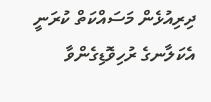ދިރިއުޅެން މަސައްކަތް ކުރަނީ އެކަލާނގެ ރުހިވޮޑިގެންވާ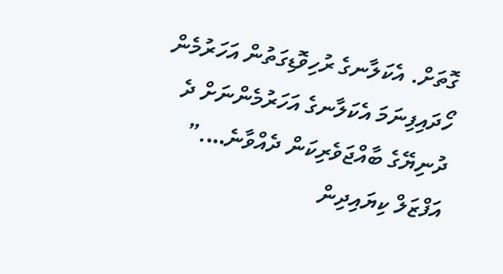ގޮތަށް. އެކަލާނގެ ރުހިވޮޑިގަތުން އަހަރުމެން ހޯދައިފިނަމަ އެކަލާނގެ އަހަރުމެންނަށް ދެ ދުނިޔޭގެ ބާއްޖަވެރިކަން ދެއްވާނެ….”
އަފްޒަލް ކިޔައިދިން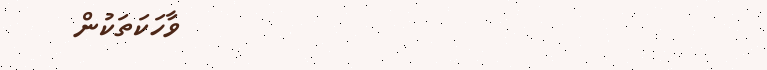ވާހަކަތަކުން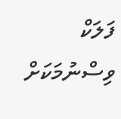ފަލަކް ވިސްނުމަކަށް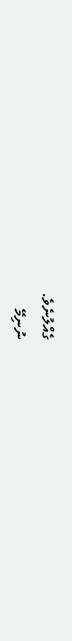ގެއްލުނެވެ.
ނުނިމޭ